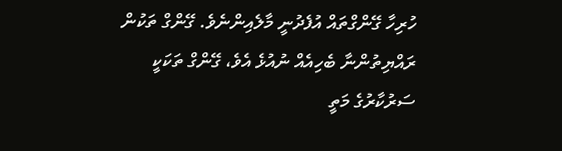ހުރިހާ ގޭންގްތައް އުފެދުނީ މާލެއިންނެވެ. ގޭންގް ތަކުން ރައްޔިތުންނާ ބެހިއެއް ނުއުޅެ އެވެ، ގޭންގް ތަކަކީ ސަރުކާރުގެ މަތީ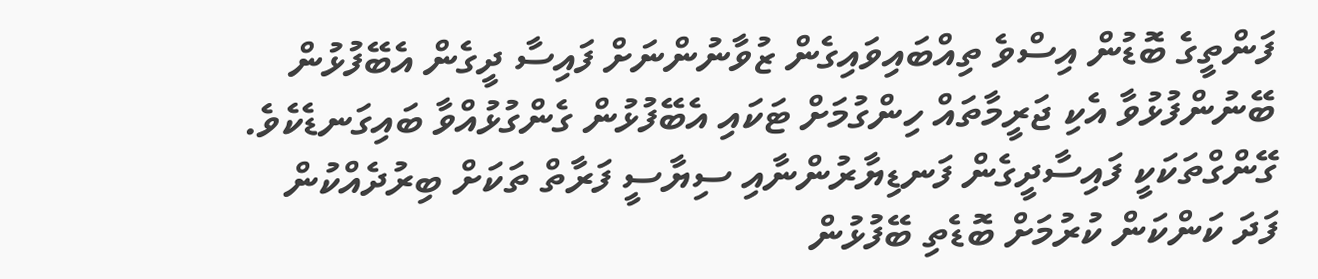ފަންތީގެ ބޮޑުން އިސްވެ ތިއްބައިވައިގެން ޒުވާނުންނަށް ފައިސާ ދީގެން އެބޭފުޅުން ބޭނުންފުޅުވާ އެކި ޖަރީމާތައް ހިންގުމަށް ޓަކައި އެބޭފުޅުން ގެންގުޅުއްވާ ބައިގަނޑެކެވެ.
ގޭންގްތަކަކީ ފައިސާދީގެން ފަނޑިޔާރުންނާއި ސިޔާސީ ފަރާތް ތަކަށް ބިރުދެއްކުން ފަދަ ކަންކަން ކުރުމަށް ބޮޑެތި ބޭފުޅުން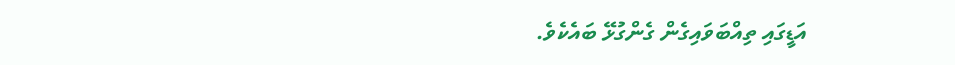އަޑީގައި ތިއްބަވައިގެން ގެންގުޅޭ ބައެކެވެ.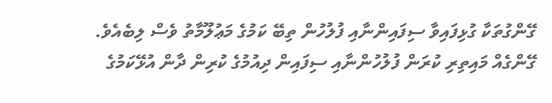ގޭންގުތަކާ ގުޅިފައިވާ ސިފައިންނާއި ފުލުހުން ތިބޭ ކަމުގެ މަޢުލޫމާތު ވެސް ލިބެއެވެ. ގޭންގެއް މައިތިރި ކުރަން ފުލުހުންނާއި ސިފައިން ދިއުމުގެ ކުރިން ދާން އުޅޭކަމުގެ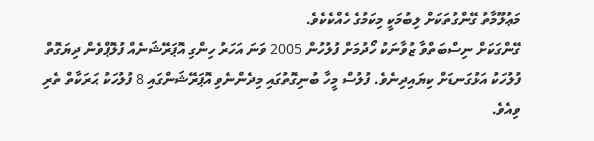މަޢުލޫމާތު ގޭންގުތަކަށް ލިބުމަކީ މިކަމުގެ ހެއްކެކެވެ.
ގޭންގަކަށް ނިސްބަތްވާ ޒުވާނަކު ހޯދުމަށް ފުލުހުން 2005 ވަނަ އަހަރު ހިންގި އޮޕަރޭޝަނެއް ފުލޮޕްވެން ދިޔަގޮތް ފުލުހަކު އަޅުގަނޑަށް ކިޔައިދިނެވެ. ފުލުސް މީހާ ބުނިގޮތުގައި މިދެންނެވި އޮޕަރޭޝަންގައި 8 ފުލުހަކު ޙަރަކާތް ތެރި ވިއެވެ.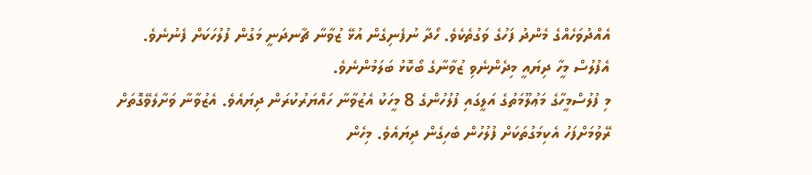އެއްދުވަހެއްގެ މެންދު ފަހުގެ ވަގުތެކެވެ. ހޯދާ ނުފެނިގެން އުޅޭ ޒުވާނާ ޗާނދަނީ މަގުން ފުލުހަކަށް ފެނުނެވެ. އެފުލުސް މީހާ ދިޔައީ މިދެންނެވި ޒުވާނާގެ ބޯކޮޅު ބަލަމުންނެވެ.
މި ފުލުސްމީހާގެ މަޢުލޫމަތުގެ އަލީގައި ފުލުހުންގެ 8 މީހަކު އެޒުވާނާ ހައްޔަރުކުރަން ދިޔައެވެ. އެޒުވާނާ ވަށާލެވޭގޮތަށް ރޭވުމަށްފަހު އެކިމަގުތަކަށް ފުލުހުން ބެހިގެން ދިޔައެވެ. މިހެން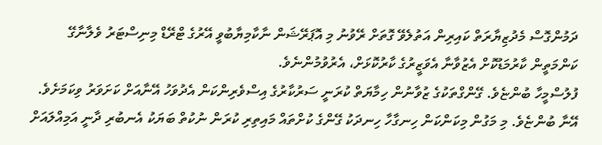ދަމުންގޮސް މެދުޒިޔާރަތް ކައިރިން އަތުލެވޭ ގޮތަށް ރޭވުނު މި އޮޕަރޭޝަން ނާކާމިޔާބުވީ އޭރުގެ ޓްރޭޑް މިނިސްޓަރު ވެލާނާގޭ ކަންމަތީން ކާރުމަޑުކޮށް އެޒުވާނާ އެވަޒީރުގެ ކާރުކޮޅަށް، އެރުވުމުންނެވެ.
ފުލުސްމީހާ ބުންޏެވެ. ގޭންގްތަކުގެ ޒުވާނުން ހިމާޔަތް ކުރަނީ ސަރުކާރުގެ އިސްވެރިންކަން އެދުވަހު އޭނާއަށް ކަށަވަރު ވިކަމަށެވެ.
އޭނާ ބުންޏެވެ. މި މަގުން މިކަންކަން ހިނގާހާ ހިނދަކު ގޭންގެ ކުށްތައް މައިތިރި ކުރަން ނުކުތް ބަޔަކު އެނބުރި ދާނީ އަމިއްލައަށް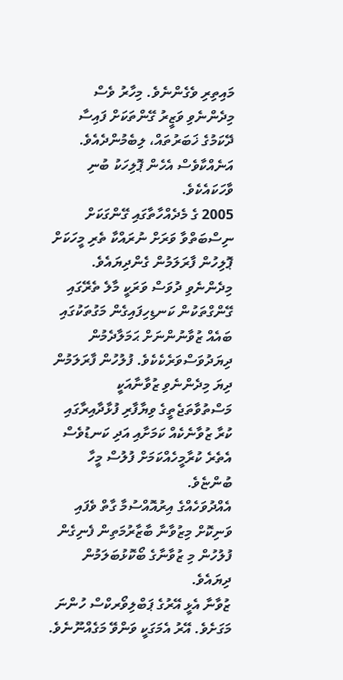މައިތިރި ވެގެންނެވެ. މިހާރު ވެސް މިދެންނެވި ވަޒީރު ގޭންތަކަށް ފައިސާ ދޭކަމުގެ ޚަބަރުތައް، ލިބެމުންދެއެވެ.
އަނެއްކާވެސް އެހެން ޕޮލިހަކު ބުނި ވާހަކައެކެވެ.
2005 ގެ މެދެއްހާތާގައި ގޭންގަކަށް ނިސްބަތްވާ ވަރަށް ނުރައްކާ ތެރި މީހަކަށް ޕޮލިހުން ފާރަލަމުން ގެންދިޔައެވެ. މިދެންނެވި ދުވަސް ވަރަކީ މާލެ ތެރޭގައި ގޭންގްތަކުން ކަނޑިހިފައިގެން މަގުތަކުގައި ބައެއް ޒުވާނުންނަށް ޙަމަލާދެމުން ދިޔަދުވަސްވަރެކެކެވެ. ފުލުހުން ފާރަލަމުން ދިޔަ މިދެންނެވި ޒުވާނާއަކީ މަސްތުވާތަޖެތީގެ ވިޔާފާރި ފުޅާދާއިރާގައި ކުރާ ޒުވާނެކެއް ކަމަށާއި އަދި ކަނޑުވެސް އެތެރެ ކުރާމީހެއްކަމަށް ފުލުސް މީހާ ބުންޏެވެ.
އެއްދުވަހެއްގެ އިރުއޮއްސުމާ ގާތް ވެފައި ވަނިކޮށް މިޒުވާނާ ބާޒާރުމަތިން ފެނިގެން ފުލުހުން މި ޒުވާނާގެ ބޯކޮޅުބަލަމުން ދިޔައެވެ.
ޒުވާނާ އެޅީ އޭރުގެ ޕަބްލިވޯރކްސް ހުންނަ މަގަށެވެ. އޭރު އެމަގަކީ ވަންވޭ މަގެއްނޫނެވެ.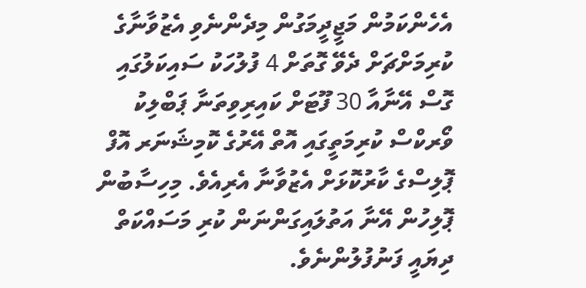އެހެންކަމުން މަޖީދީމަގުން މިދެންނެވި އެޒުވާނާގެ ކުރިމަށްޗަށް ދެވޭ ގޮތަށް 4 ފުލުހަކު ސައިކަލުގައި ގޮސް އޭނާއާ 30 ފޫޓަށް ކައިރިވިތަނާ ޕަބްލިކު ވޯރކްސް ކުރިމަތީގައި އޮތް އޭރުގެ ކޮމިޝަނަރ އޮފް ޕޮލިސްގެ ކާރުކޮޅަށް އެޒުވާނާ އެރިއެވެ. މިހިސާބުން ޕޮލިހުން އޭނާ އަތުލައިގަންނަން ކުރި މަސައްކަތް ދިޔައީ ފަނުފުލުންނެވެ.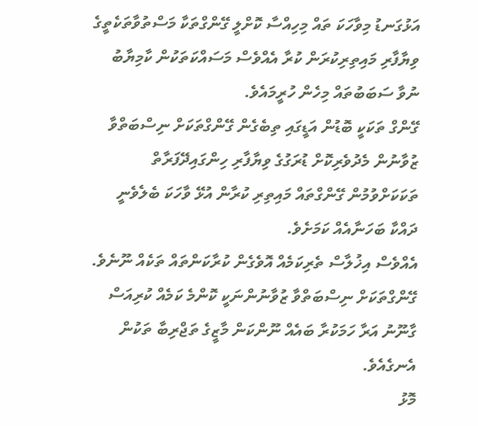އަޅުގަނޑު މިވާހަކަ ތައް މިހިއްސާ ކޮށްލީ ގޭންގްތަކާ މަސްތުވާތަކެތީގެ ވިޔާފާރި މައިތިރިކުރަން ކުރާ އެއްވެސް މަސައްކަތަކުން ކާމިޔާބު ނުވާ ސަބަބުތައް މިހެން ހުރީމައެވެ.
ގޭންގް ތަކަކީ ބޮޑުން އަޑީގައި ތިބެގެން ގޭންގްތަކަށް ނިސްބަތްވާ ޒުވާނުން މެދުވެރިކޮށް ޑުރަގުގެ ވިޔާފާރި ހިންގައިދޭފަރާތް ތަކަކަށްވުމުން ގޭންގްތައް މައިތިރި ކުރާން އުޅޭ ވާހަކަ ބެލެވެނީ ދައްކާ ބަހަނާއެއް ކަމަށެވެ.
އެއްވެސް އިޚުލާސް ތެރިކަމެއް އޮވެގެން ކުރާކަންތައް ތަކެއް ނޫނެވެ.
ގޭންގްތަކަށް ނިސްބަތްވާ ޒުވާނުންނަކީ ކޮންމެ ކަމެއް ކުރިއަސް ގާނޫނު އަރާ ހަމަކުރާ ބައެއް ނޫންކަން މާޒީގެ ތަޖްރިބާ ތަކުން އެނގެއެވެ.
މޮޅު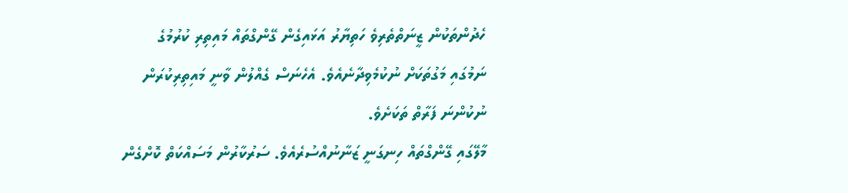ހެދުންތަކުން ޒީނަތްތެރިވެ ހަތިޔާރު އަޅައިގެން ގޭންގްތައް މައިތިރި ކުރުމުގެ ނަމުގައި މަގުތަކަށް ނުކުމެވިދާނެއެވެ. އެހެނަސް ގެއްލުން ވާނީ މައިތިރިކުރަން ނުކުންނަ ފަރާތް ތަކަށެވެ.
މާލޭގައި ގޭންގްތައް ހިނގަނީ ޒަނާނުއްސުރެއެވެ. ސަރުކާރުން މަސައްކަތް ކޮށްގެން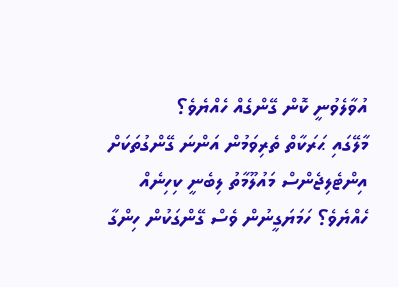އުވާލެވުނީ ކޮން ގޭންގެއް ހެއްޔެވެ؟
މާލޭގައި ޙަރަކާތް ތެރިވަމުން އަންނަ ގޭންގުތަކަށް އިންޓެލިޖެންސް މައުލޫމާތު ލިބެނީ ކިހިނެއް ހެއްޔެވެ؟ ހަމަޔަގީނުން ވެސް ގޭންގަކުން ހިންގާ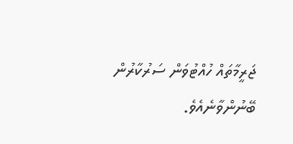ޖަރީމާތައް ހުއްޓުވަން ސަރުކާރުން ބޭނުންވާނެއެވެ.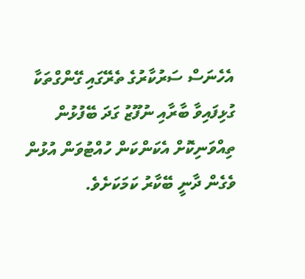އެހެނަސް ސަރުކާރުގެ ތެރޭގައި ގޭންގްތަކާ ގުޅިފައިވާ ބާރާއި ނުފޫޒު ގަދަ ބޭފުޅުން ތިއްވަނިކޮށް އެކަންކަން ހުއްޓުވަން އުޅުން ވެގެން ދާނީ ބޭކާރު ކަމަކަށެވެ.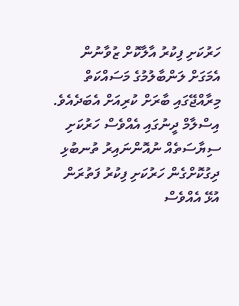ހަރުކަށި ފިކުރު އާލާކޮށް ޒުވާނުން އެމަގަށް ލަންބާލުމުގެ މަސައްކަތް މިރާއްޖޭގައި ބާރަށް ކުރިއަށް އެބަދެއެވެ. އިސްލާމް ދީނުގައި އެއްވެސް ހަރުކަށި ސިޔާސަތެއް ނުއޮންނައިރު ތުނބުޅި ދިގުކޮށްގެން ހަރުކަށި ފިކުރު ފަތުރަން އުޅޭ އެއްވެސް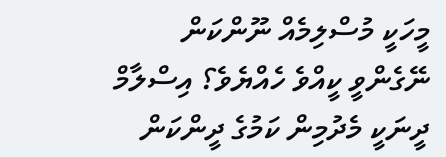މީހަކީ މުސްލިމެއް ނޫންކަން ނޭގެންވީ ކީއްވެ ހެއްޔެވެ؟ އިސްލާމް ދީނަކީ މެދުމިން ކަމުގެ ދީންކަން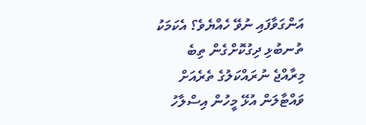އަންގަވާފައި ނުވޭ ހެއްޔެވެ؟ އެކަމަކު ތުނބުޅި ދިގުކޮށްގެން ތިބެ މިރާއްޖެ ނުރައްކަލުގެ ތެރެއަށް ވައްޓާލަން އުޅޭ މީހުން އިސްލާހު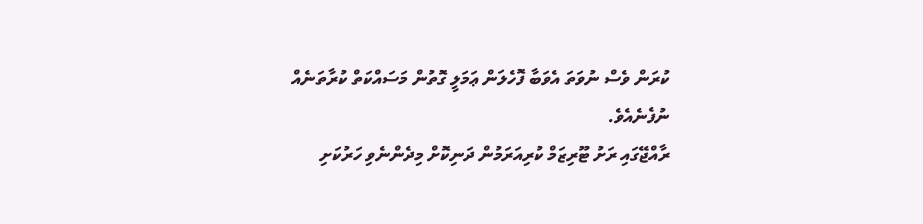ކުރަން ވެސް ނުވަތަ އެވަބާ ފޮހެލަން ޢަމަލީ ގޮތުން މަސައްކަތް ކުރާތަނެއް ނުފެނެއެވެ.
ރާއްޖޭގައި ރަށު ޓޫރިޒަމް ކުރިއަރަމުން ދަނިކޮށް މިދެންނެވި ހަރުކަށި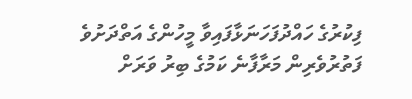ފިކުރުގެ ހައްދުފަހަނަޅާފައިވާ މީހުންގެ އަތްދަށުވެ ފަތުރުވެރިން މަރާފާނެ ކަމުގެ ބިރު ވަރަށް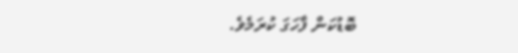ބޮޑުކަން ފާހަގަ ކުރަމެވެ.